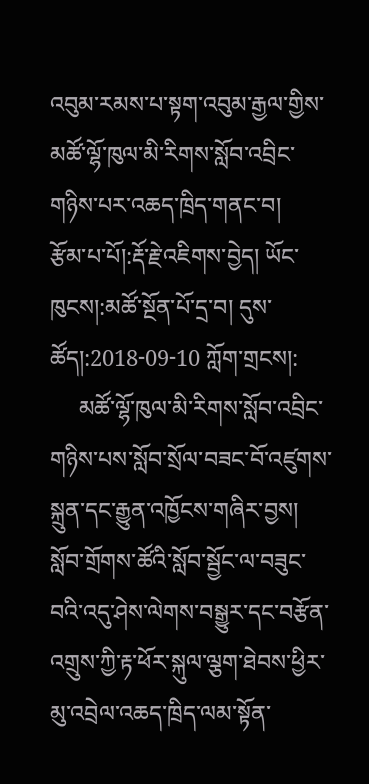འབུམ་རམས་པ་སྟག་འབུམ་རྒྱལ་གྱིས་མཚོ་ལྷོ་ཁུལ་མི་རིགས་སློབ་འབྲིང་གཉིས་པར་འཆད་ཁྲིད་གནང་བ།
རྩོམ་པ་པོ།:རྡོ་རྗེ་འཇིགས་བྱེད། ཡོང་ཁུངས།:མཚོ་སྔོན་པོ་དྲ་བ། དུས་ཚོད།:2018-09-10 ཀློག་གྲངས།:
     མཚོ་ལྷོ་ཁུལ་མི་རིགས་སློབ་འབྲིང་གཉིས་པས་སློབ་སྲོལ་བཟང་བོ་འཛུགས་སྐྲུན་དང་རྒྱུན་འཁྱོངས་གཞིར་བྱས། སློབ་གྲོགས་ཚོའི་སློབ་སྦྱོང་ལ་བཟུང་བའི་འདུ་ཤེས་ལེགས་བསྒྱུར་དང་བརྩོན་འགྲུས་ཀྱི་རྟ་ཕོར་སྐུལ་ལྕག་ཐེབས་ཕྱིར་མུ་འབྲེལ་འཆད་ཁྲིད་ལམ་སྟོན་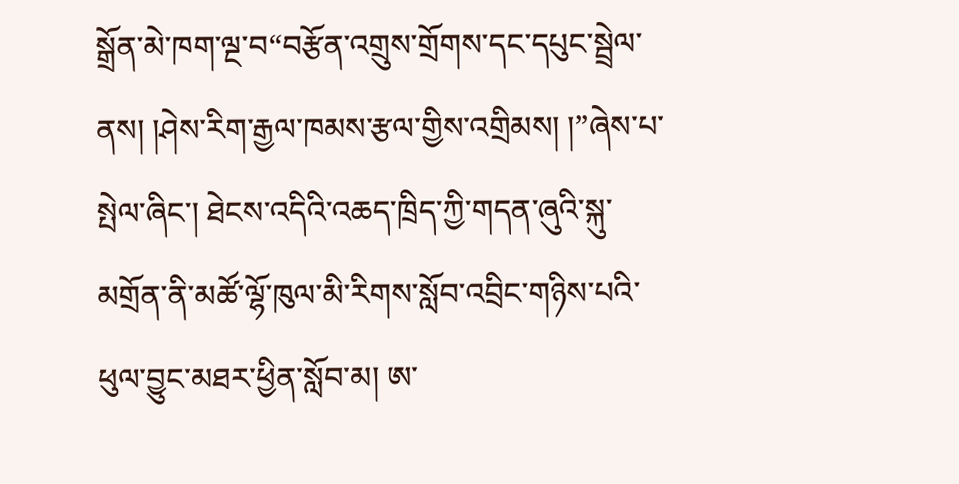སྒྲོན་མེ་ཁག་ལྔ་བ“བརྩོན་འགྲུས་གྲོགས་དང་དཔུང་སྦྲེལ་ནས། །ཤེས་རིག་རྒྱལ་ཁམས་རྩལ་གྱིས་འགྲིམས། །”ཞེས་པ་སྤེལ་ཞིང་། ཐེངས་འདིའི་འཆད་ཁྲིད་ཀྱི་གདན་ཞུའི་སྐུ་མགྲོན་ནི་མཚོ་ལྷོ་ཁུལ་མི་རིགས་སློབ་འབྲིང་གཉིས་པའི་ཕུལ་བྱུང་མཐར་ཕྱིན་སློབ་མ། ཨ་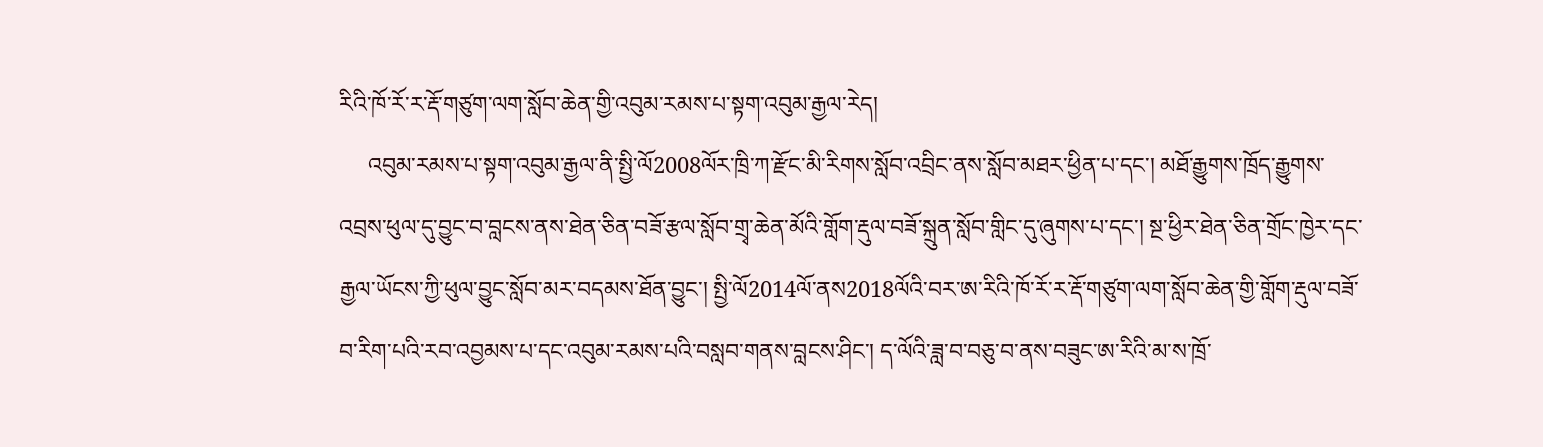རིའི་ཁོ་རོ་ར་རྡོ་གཙུག་ལག་སློབ་ཆེན་གྱི་འབུམ་རམས་པ་སྟག་འབུམ་རྒྱལ་རེད།
     འབུམ་རམས་པ་སྟག་འབུམ་རྒྱལ་ནི་སྤྱི་ལོ2008ལོར་ཁྲི་ཀ་རྫོང་མི་རིགས་སློབ་འབྲིང་ནས་སློབ་མཐར་ཕྱིན་པ་དང་། མཐོ་རྒྱུགས་ཁྲོད་རྒྱུགས་འབྲས་ཕུལ་དུ་བྱུང་བ་བླངས་ནས་ཐེན་ཅིན་བཟོ་རྩལ་སློབ་གྲྭ་ཆེན་མོའི་གློག་རྡུལ་བཟོ་སྐྲུན་སློབ་གླིང་དུ་ཞུགས་པ་དང་། སྔ་ཕྱིར་ཐེན་ཅིན་གྲོང་ཁྱེར་དང་རྒྱལ་ཡོངས་ཀྱི་ཕུལ་བྱུང་སློབ་མར་བདམས་ཐོན་བྱུང་། སྤྱི་ལོ2014ལོ་ནས2018ལོའི་བར་ཨ་རིའི་ཁོ་རོ་ར་རྡོ་གཙུག་ལག་སློབ་ཆེན་གྱི་གློག་རྡུལ་བཟོ་བ་རིག་པའི་རབ་འབྱམས་པ་དང་འབུམ་རམས་པའི་བསླབ་གནས་བླངས་ཤིང་། ད་ལོའི་ཟླ་བ་བཅུ་བ་ནས་བཟུང་ཨ་རིའི་མ་ས་ཁྲོ་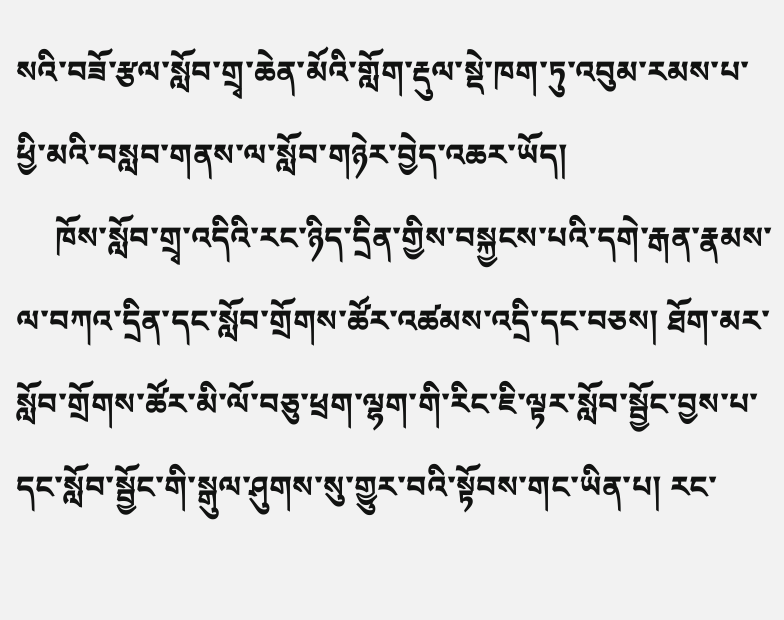སའི་བཟོ་རྩལ་སློབ་གྲྭ་ཆེན་མོའི་གློག་རྡུལ་སྡེ་ཁག་ཏུ་འབུམ་རམས་པ་ཕྱི་མའི་བསླབ་གནས་ལ་སློབ་གཉེར་བྱེད་འཆར་ཡོད།
     ཁོས་སློབ་གྲྭ་འདིའི་རང་ཉིད་དྲིན་གྱིས་བསྐྱངས་པའི་དགེ་རྒན་རྣམས་ལ་བཀའ་དྲིན་དང་སློབ་གྲོགས་ཚོར་འཚམས་འདྲི་དང་བཅས། ཐོག་མར་སློབ་གྲོགས་ཚོར་མི་ལོ་བཅུ་ཕྲག་ལྷག་གི་རིང་ཇི་ལྟར་སློབ་སྦྱོང་བྱས་པ་དང་སློབ་སྦྱོང་གི་སྒུལ་ཤུགས་སུ་གྱུར་བའི་སྟོབས་གང་ཡིན་པ། རང་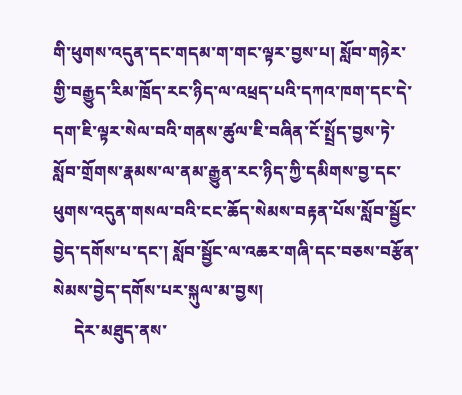གི་ཕུགས་འདུན་དང་གདམ་ག་གང་ལྟར་བྱས་པ། སློབ་གཉེར་གྱི་བརྒྱུད་རིམ་ཁྲོད་རང་ཉིད་ལ་འཕྲད་པའི་དཀའ་ཁག་དང་དེ་དག་ཇི་ལྟར་སེལ་བའི་གནས་ཚུལ་ཇི་བཞིན་ངོ་སྤྲོད་བྱས་ཏེ་སློབ་གྲོགས་རྣམས་ལ་ནམ་རྒྱུན་རང་ཉིད་ཀྱི་དམིགས་བྱ་དང་ཕུགས་འདུན་གསལ་བའི་ངང་ཆོད་སེམས་བརྟན་པོས་སློབ་སྦྱོང་བྱེད་དགོས་པ་དང་། སློབ་སྦྱོང་ལ་འཆར་གཞི་དང་བཅས་བརྩོན་སེམས་བྱེད་དགོས་པར་སྐུལ་མ་བྱས།
     དེར་མཐུད་ནས་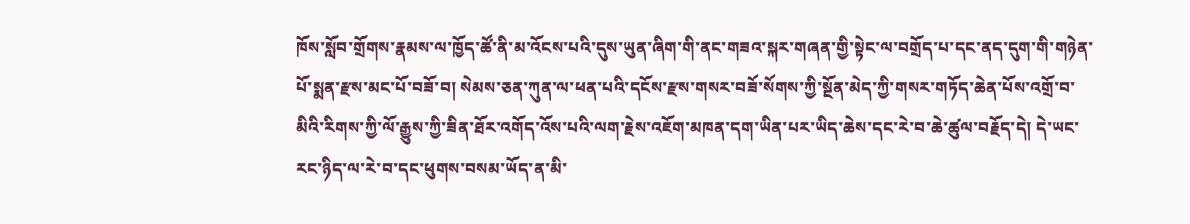ཁོས་སློབ་གྲོགས་རྣམས་ལ་ཁྱོད་ཚོ་ནི་མ་འོངས་པའི་དུས་ཡུན་ཞིག་གི་ནང་གཟའ་སྐར་གཞན་གྱི་སྟེང་ལ་བགྲོད་པ་དང་ནད་དུག་གི་གཉེན་པོ་སྨན་རྫས་མང་པོ་བཟོ་བ། སེམས་ཅན་ཀུན་ལ་ཕན་པའི་དངོས་རྫས་གསར་བཟོ་སོགས་ཀྱི་སྔོན་མེད་ཀྱི་གསར་གཏོད་ཆེན་པོས་འགྲོ་བ་མིའི་རིགས་ཀྱི་ལོ་རྒྱུས་ཀྱི་ཟིན་ཐོར་འགོད་འོས་པའི་ལག་རྗེས་འཇོག་མཁན་དག་ཡིན་པར་ཡིད་ཆེས་དང་རེ་བ་ཆེ་ཚུལ་བརྗོད་དེ། དེ་ཡང་རང་ཉིད་ལ་རེ་བ་དང་ཕུགས་བསམ་ཡོད་ན་མི་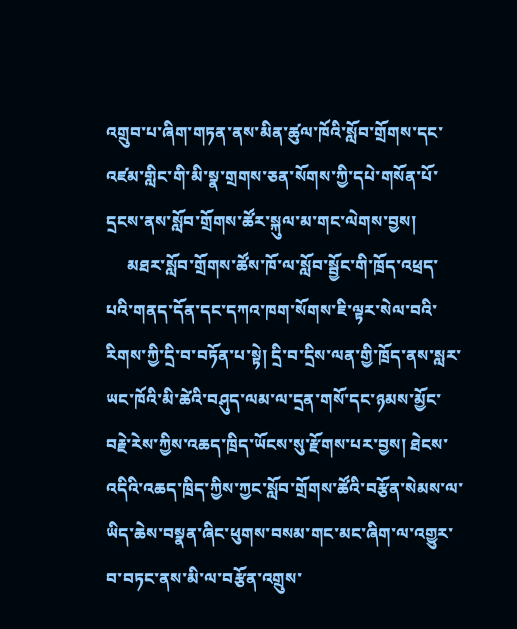འགྲུབ་པ་ཞིག་གཏན་ནས་མིན་ཚུལ་ཁོའི་སློབ་གྲོགས་དང་འཛམ་གླིང་གི་མི་སྣ་གྲགས་ཅན་སོགས་ཀྱི་དཔེ་གསོན་པོ་དྲངས་ནས་སློབ་གྲོགས་ཚོར་སྐུལ་མ་གང་ལེགས་བྱས།
     མཐར་སློབ་གྲོགས་ཚོས་ཁོ་ལ་སློབ་སྦྱོང་གི་ཁྲོད་འཕྲད་པའི་གནད་དོན་དང་དཀའ་ཁག་སོགས་ཇི་ལྟར་སེལ་བའི་རིགས་ཀྱི་དྲི་བ་བཏོན་པ་སྟེ། དྲི་བ་དྲིས་ལན་གྱི་ཁྲོད་ནས་སླར་ཡང་ཁོའི་མི་ཚེའི་བཤུད་ལམ་ལ་དྲན་གསོ་དང་ཉམས་མྱོང་བརྗེ་རེས་ཀྱིས་འཆད་ཁྲིད་ཡོངས་སུ་རྫོགས་པར་བྱས། ཐེངས་འདིའི་འཆད་ཁྲིད་ཀྱིས་ཀྱང་སློབ་གྲོགས་ཚོའི་བརྩོན་སེམས་ལ་ཡིད་ཆེས་བསྣན་ཞིང་ཕུགས་བསམ་གང་མང་ཞིག་ལ་འགྱུར་བ་བཏང་ནས་མི་ལ་བརྩོན་འགྲུས་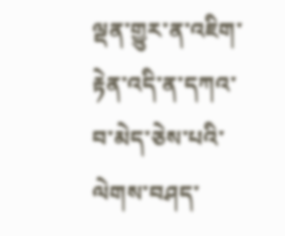ལྡན་གྱུར་ན་འཇིག་རྟེན་འདི་ན་དཀའ་བ་མེད་ཅེས་པའི་ལེགས་བཤད་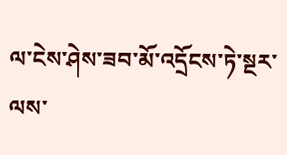ལ་ངེས་ཤེས་ཟབ་མོ་འདྲོངས་ཏེ་སྔར་ལས་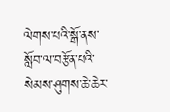ལེགས་པའི་སྒོ་ནས་སློབ་ལ་བརྩོན་པའི་སེམས་ཤུགས་ཆེ་ཆེར་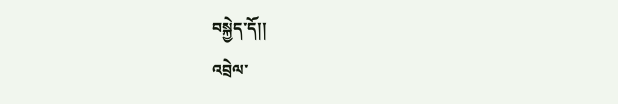བསྐྱེད་དོ།།
འབྲེལ་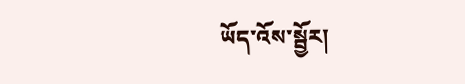ཡོད་འོས་སྦྱོར།